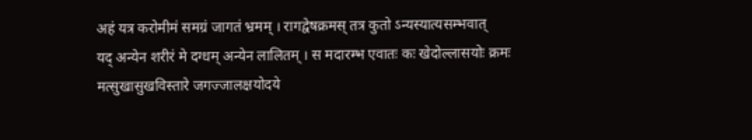अहं यत्र करोमीमं समग्रं जागतं भ्रमम् । रागद्वेषक्रमस् तत्र कुतो ऽन्यस्यात्यसम्भवात्
यद् अन्येन शरीरं मे दग्धम् अन्येन लालितम् । स मदारम्भ एवातः कः खेदोल्लासयोः क्रमः
मत्सुखासुखविस्तारे जगज्जालक्षयोदये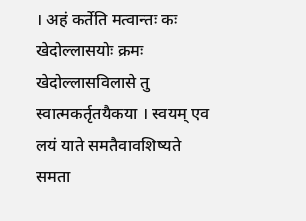। अहं कर्तेति मत्वान्तः कः खेदोल्लासयोः क्रमः
खेदोल्लासविलासे तु स्वात्मकर्तृतयैकया । स्वयम् एव लयं याते समतैवावशिष्यते
समता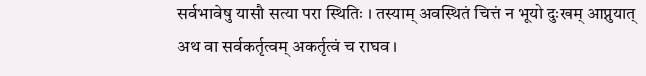सर्वभावेषु यासौ सत्या परा स्थितिः । तस्याम् अवस्थितं चित्तं न भूयो दुःखम् आप्नुयात्
अथ वा सर्वकर्तृत्वम् अकर्तृत्वं च राघव ।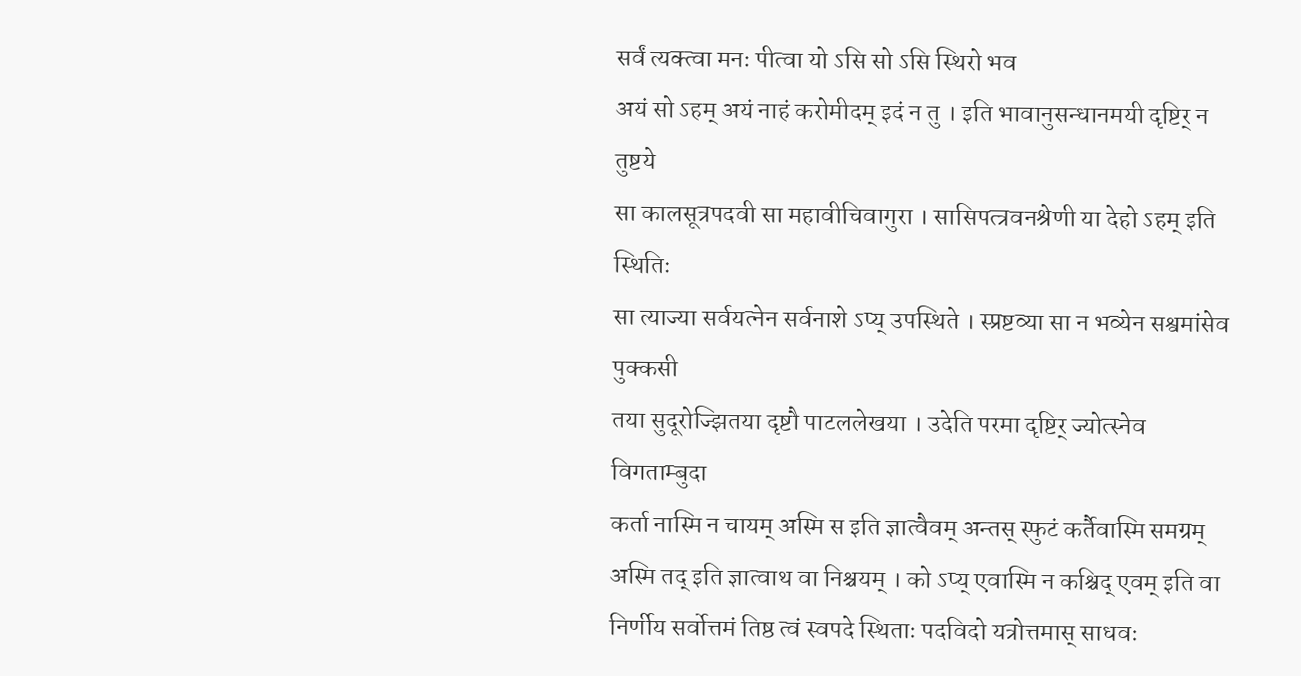सर्वं त्यक्त्वा मनः पीत्वा यो ऽसि सो ऽसि स्थिरो भव
अयं सो ऽहम् अयं नाहं करोमीदम् इदं न तु । इति भावानुसन्धानमयी दृष्टिर् न तुष्टये
सा कालसूत्रपदवी सा महावीचिवागुरा । सासिपत्त्रवनश्रेणी या देहो ऽहम् इति स्थितिः
सा त्याज्या सर्वयत्नेन सर्वनाशे ऽप्य् उपस्थिते । स्प्रष्टव्या सा न भव्येन सश्वमांसेव पुक्कसी
तया सुदूरोज्झितया दृष्टौ पाटललेखया । उदेति परमा दृष्टिर् ज्योत्स्नेव विगताम्बुदा
कर्ता नास्मि न चायम् अस्मि स इति ज्ञात्वैवम् अन्तस् स्फुटं कर्तैवास्मि समग्रम् अस्मि तद् इति ज्ञात्वाथ वा निश्चयम् । को ऽप्य् एवास्मि न कश्चिद् एवम् इति वा निर्णीय सर्वोत्तमं तिष्ठ त्वं स्वपदे स्थिताः पदविदो यत्रोत्तमास् साधवः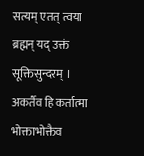सत्यम् एतत् त्वया ब्रह्मन् यद् उक्तं सूक्तिसुन्दरम् । अकर्तैव हि कर्तात्मा भोक्ताभोक्तैव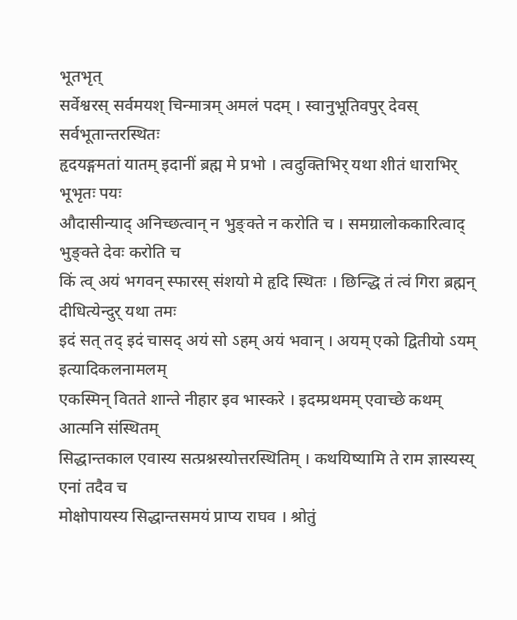भूतभृत्
सर्वेश्वरस् सर्वमयश् चिन्मात्रम् अमलं पदम् । स्वानुभूतिवपुर् देवस् सर्वभूतान्तरस्थितः
हृदयङ्गमतां यातम् इदानीं ब्रह्म मे प्रभो । त्वदुक्तिभिर् यथा शीतं धाराभिर् भूभृतः पयः
औदासीन्याद् अनिच्छत्वान् न भुङ्क्ते न करोति च । समग्रालोककारित्वाद् भुङ्क्ते देवः करोति च
किं त्व् अयं भगवन् स्फारस् संशयो मे हृदि स्थितः । छिन्द्धि तं त्वं गिरा ब्रह्मन् दीधित्येन्दुर् यथा तमः
इदं सत् तद् इदं चासद् अयं सो ऽहम् अयं भवान् । अयम् एको द्वितीयो ऽयम् इत्यादिकलनामलम्
एकस्मिन् वितते शान्ते नीहार इव भास्करे । इदम्प्रथमम् एवाच्छे कथम् आत्मनि संस्थितम्
सिद्धान्तकाल एवास्य सत्प्रश्नस्योत्तरस्थितिम् । कथयिष्यामि ते राम ज्ञास्यस्य् एनां तदैव च
मोक्षोपायस्य सिद्धान्तसमयं प्राप्य राघव । श्रोतुं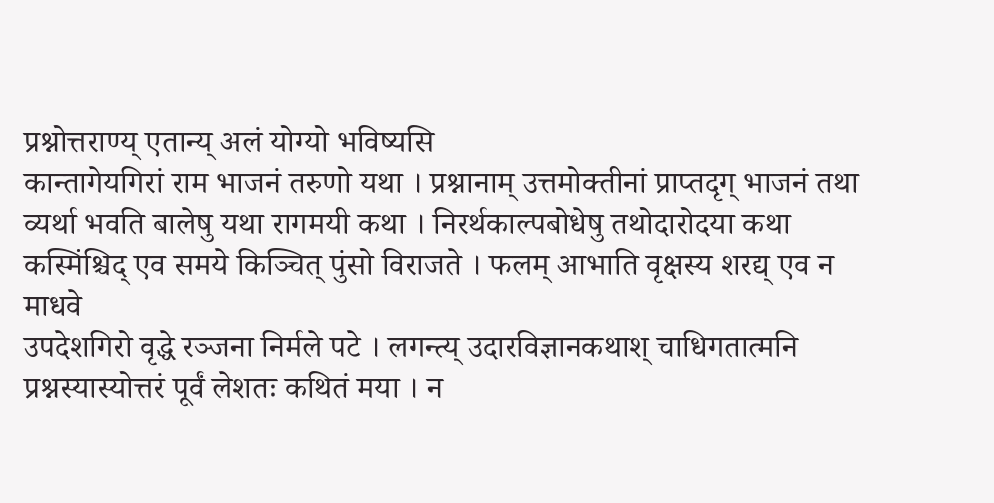प्रश्नोत्तराण्य् एतान्य् अलं योग्यो भविष्यसि
कान्तागेयगिरां राम भाजनं तरुणो यथा । प्रश्नानाम् उत्तमोक्तीनां प्राप्तदृग् भाजनं तथा
व्यर्था भवति बालेषु यथा रागमयी कथा । निरर्थकाल्पबोधेषु तथोदारोदया कथा
कस्मिंश्चिद् एव समये किञ्चित् पुंसो विराजते । फलम् आभाति वृक्षस्य शरद्य् एव न माधवे
उपदेशगिरो वृद्धे रञ्जना निर्मले पटे । लगन्त्य् उदारविज्ञानकथाश् चाधिगतात्मनि
प्रश्नस्यास्योत्तरं पूर्वं लेशतः कथितं मया । न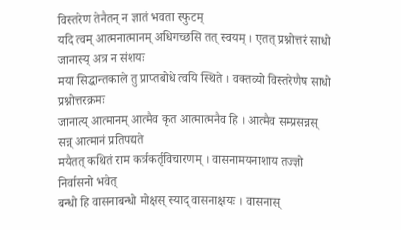विस्तरेण तेनैतन् न ज्ञातं भवता स्फुटम्
यदि त्वम् आत्मनात्मानम् अधिगच्छसि तत् स्वयम् । एतत् प्रश्नोत्तरं साधो जानास्य् अत्र न संशयः
मया सिद्धान्तकाले तु प्राप्तबोधे त्वयि स्थिते । वक्तव्यो विस्तरेणैष साधो प्रश्नोत्तरक्रमः
जानात्य् आत्मानम् आत्मैव कृत आत्मात्मनैव हि । आत्मैव सम्प्रसन्नस् सन्न् आत्मानं प्रतिपद्यते
मयैतत् कथितं राम कर्त्रकर्तृविचारणम् । वासनामयनाशाय तज्ज्ञो निर्वासनो भवेत्
बन्धो हि वासनाबन्धो मोक्षस् स्याद् वासनाक्षयः । वासनास्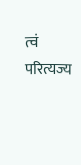त्वं परित्यज्य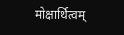मोक्षार्थित्वम्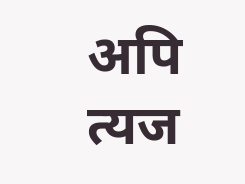अपि त्यज